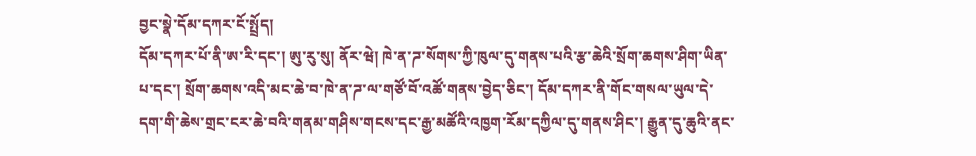བྱང་སྣེ་དོམ་དཀར་ངོ་སྤྲོད།
དོམ་དཀར་པོ་ནི་ཨ་རི་དང་། ཨུ་རུ་སུ། ནོར་ཝེ། ཁེ་ན་ཌ་སོགས་ཀྱི་ཁུལ་དུ་གནས་པའི་རྩ་ཆེའི་སྲོག་ཆགས་ཤིག་ཡིན་པ་དང་། སྲོག་ཆགས་འདི་མང་ཆེ་བ་ཁེ་ན་ཌ་ལ་གཙོ་བོ་འཚོ་གནས་བྱེད་ཅིང་། དོམ་དཀར་ནི་གོང་གསལ་ཡུལ་དེ་དག་གི་ཆེས་གྲང་ངར་ཆེ་བའི་གནམ་གཤིས་གངས་དང་རྒྱ་མཚོའི་འཁྱག་རོམ་དཀྱིལ་དུ་གནས་ཤིང་། རྒྱུན་དུ་ཆུའི་ནང་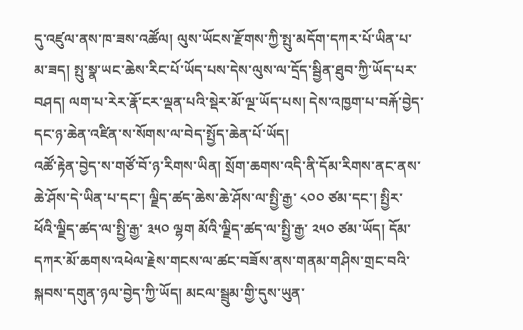དུ་འཛུལ་ནས་ཁ་ཟས་འཚོལ། ལུས་ཡོངས་རྫོགས་ཀྱི་སྤུ་མདོག་དཀར་པོ་ཡིན་པ་མ་ཟད། སྤུ་སྣ་ཡང་ཆེས་རིང་པོ་ཡོད་པས་དེས་ལུས་ལ་དྲོད་སྦྱིན་ཐུབ་ཀྱི་ཡོད་པར་བཤད། ལག་པ་རེར་རྣོ་ངར་ལྡན་པའི་སྡེར་མོ་ལྔ་ཡོད་པས། དེས་འཁྱག་པ་བརྐོ་བྱེད་དང་ཉ་ཆེན་འཛིན་ས་སོགས་ལ་བེད་སྤྱོད་ཆེན་པོ་ཡོད།
འཚོ་རྟེན་བྱེད་ས་གཙོ་བོ་ཉ་རིགས་ཡིན། སྲོག་ཆགས་འདི་ནི་དོམ་རིགས་ནང་ནས་ཆེ་ཤོས་དེ་ཡིན་པ་དང་། ལྗིད་ཚད་ཆེས་ཆེ་ཤོས་ལ་སྤྱི་རྒྱ་ ༨༠༠ ཙམ་དང་། སྤྱིར་ཕོའི་ལྗིད་ཚད་ལ་སྤྱི་རྒྱ་ ༣༥༠ ལྷག མོའི་ལྗིད་ཚད་ལ་སྤྱི་རྒྱ་ ༢༥༠ ཙམ་ཡོད། དོམ་དཀར་མོ་ཆགས་འཕེལ་རྗེས་གངས་ལ་ཚང་བཟོས་ནས་གནམ་གཤིས་གྲང་བའི་སྐབས་དགུན་ཉལ་བྱེད་ཀྱི་ཡོད། མངལ་སྦྲུམ་གྱི་དུས་ཡུན་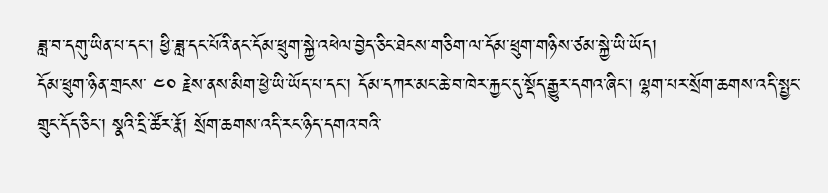ཟླ་བ་དགུ་ཡིན་པ་དང་། ཕྱི་ཟླ་དང་པོའི་ནང་དོམ་ཕྲུག་སྐྱེ་འཕེལ་བྱེད་ཅིང་ཐེངས་གཅིག་ལ་དོམ་ཕྲུག་གཉིས་ཙམ་སྐྱེ་ཡི་ཡོད།
དོམ་ཕྲུག་ཉིན་གྲངས་ ༤༠ རྗེས་ནས་མིག་ཕྱེ་ཡི་ཡོད་པ་དང་། དོམ་དཀར་མང་ཆེ་བ་ཁེར་རྐྱང་དུ་སྡོད་རྒྱུར་དགའ་ཞིང་། ལྷག་པར་སྲོག་ཆགས་འདི་སྤྱང་གྲུང་དོད་ཅིང་། སྣའི་དྲི་ཚོར་རྣོ། སྲོག་ཆགས་འདི་རང་ཉིད་དགའ་བའི་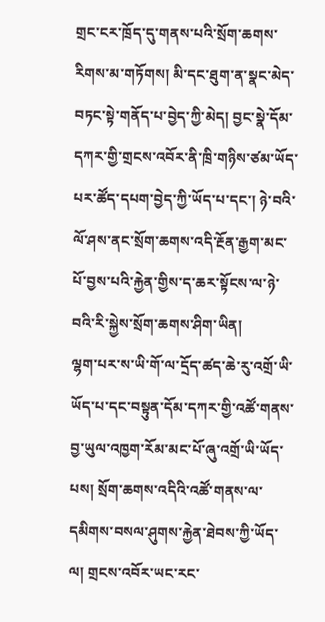གྲང་ངར་ཁྲོད་དུ་གནས་པའི་སྲོག་ཆགས་རིགས་མ་གཏོགས། མི་དང་ཐུག་ན་སྣང་མེད་བཏང་སྟེ་གནོད་པ་བྱེད་ཀྱི་མེད། བྱང་སྣེ་དོམ་དཀར་གྱི་གྲངས་འབོར་ནི་ཁྲི་གཉིས་ཙམ་ཡོད་པར་ཚོད་དཔག་བྱེད་ཀྱི་ཡོད་པ་དང་། ཉེ་བའི་ལོ་ཤས་ནང་སྲོག་ཆགས་འདི་རྔོན་རྒྱག་མང་པོ་བྱས་པའི་རྐྱེན་གྱིས་ད་ཆར་སྟོངས་ལ་ཉེ་བའི་རི་སྐྱེས་སྲོག་ཆགས་ཤིག་ཡིན།
ལྷག་པར་ས་ཡི་གོ་ལ་དྲོད་ཚད་ཆེ་རུ་འགྲོ་ཡི་ཡོད་པ་དང་བསྟུན་དོམ་དཀར་གྱི་འཚོ་གནས་བྱ་ཡུལ་འཁྱག་རོམ་མང་པོ་ཞུ་འགྲོ་ཡི་ཡོད་པས། སྲོག་ཆགས་འདིའི་འཚོ་གནས་ལ་དམིགས་བསལ་ཤུགས་རྐྱེན་ཐེབས་ཀྱི་ཡོད་ལ། གྲངས་འབོར་ཡང་རང་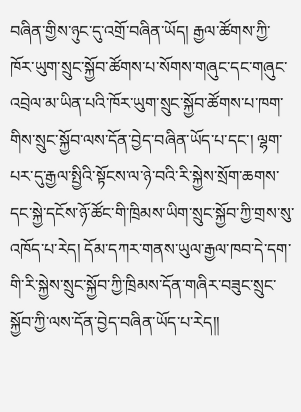བཞིན་གྱིས་ཉུང་དུ་འགྲོ་བཞིན་ཡོད། རྒྱལ་ཚོགས་ཀྱི་ཁོར་ཡུག་སྲུང་སྐྱོབ་ཚོགས་པ་སོགས་གཞུང་དང་གཞུང་འབྲེལ་མ་ཡིན་པའི་ཁོར་ཡུག་སྲུང་སྐྱོབ་ཚོགས་པ་ཁག་གིས་སྲུང་སྐྱོབ་ལས་དོན་བྱེད་བཞིན་ཡོད་པ་དང་། ལྷག་པར་དུ་རྒྱལ་སྤྱིའི་སྟོངས་ལ་ཉེ་བའི་རི་སྐྱེས་སྲོག་ཆགས་དང་སྐྱེ་དངོས་ཉོ་ཚོང་གི་ཁྲིམས་ཡིག་སྲུང་སྐྱོབ་ཀྱི་གྲས་སུ་འཁོད་པ་རེད། དོམ་དཀར་གནས་ཡུལ་རྒྱལ་ཁབ་དེ་དག་གི་རི་སྐྱེས་སྲུང་སྐྱོབ་ཀྱི་ཁྲིམས་དོན་གཞིར་བཟུང་སྲུང་སྐྱོབ་ཀྱི་ལས་དོན་བྱེད་བཞིན་ཡོད་པ་རེད།།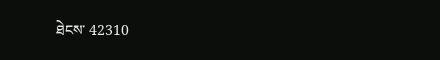ཐེངས་ 42310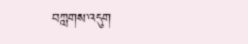བཀླགས་འདུག